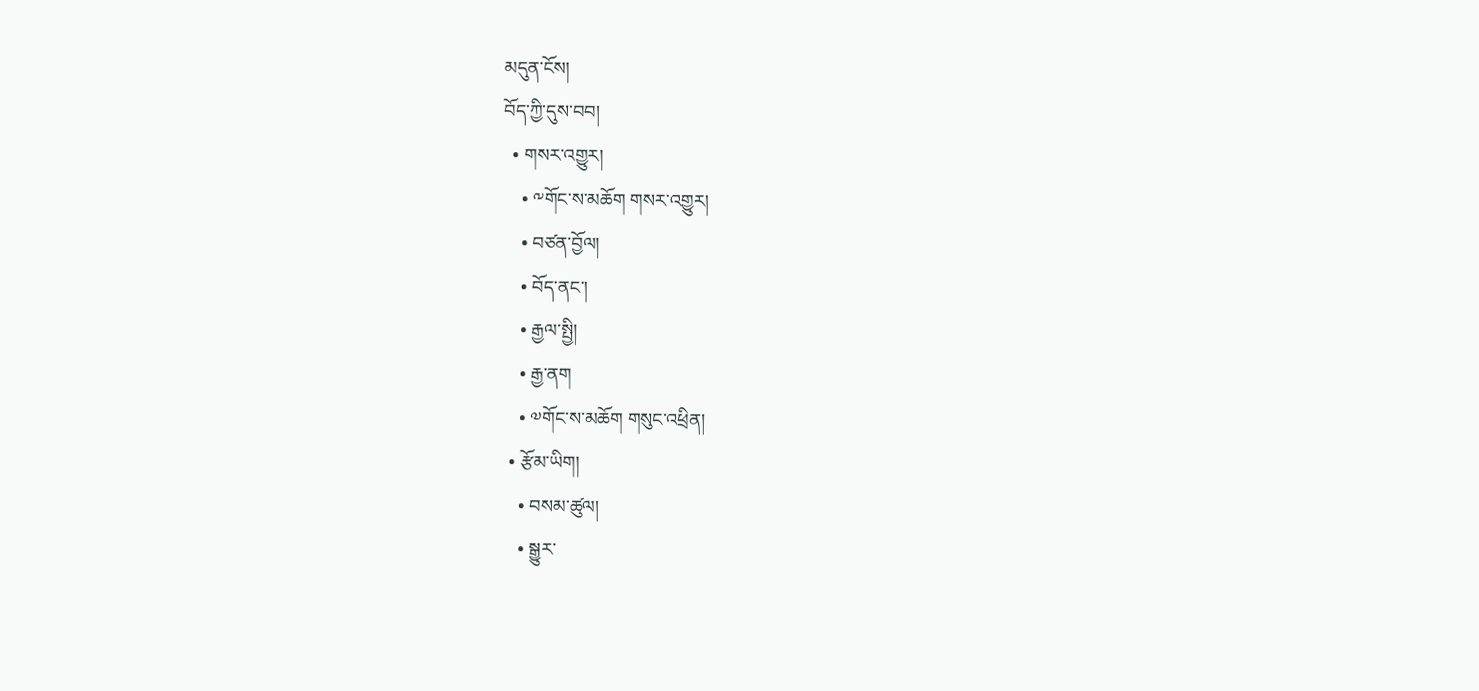མདུན་ངོས།
བོད་ཀྱི་དུས་བབ།
  • གསར་འགྱུར།
    • ༸གོང་ས་མཆོག གསར་འགྱུར།
    • བཙན་བྱོལ།
    • བོད་ནང་།
    • རྒྱལ་སྤྱི།
    • རྒྱ་ནག
    • ༧གོང་ས་མཆོག གསུང་འཕྲིན།
  • རྩོམ་ཡིག།
    • བསམ་ཚུལ།
    • སྒྱུར་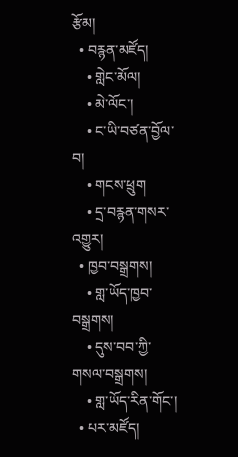རྩོམ།
  • བརྙན་མཛོད།
    • གླེང་མོལ།
    • མེ་ལོང་།
    • ང་ཡི་བཙན་བྱོལ་བ།
    • གངས་ཕྲུག
    • དྲ་བརྙན་གསར་འགྱུར།
  • ཁྱབ་བསྒྲགས།
    • གླ་ཡོད་ཁྱབ་བསྒྲགས།
    • དུས་བབ་ཀྱི་གསལ་བསྒྲགས།
    • གླ་ཡོད་རིན་གོང་།
  • པར་མཛོད།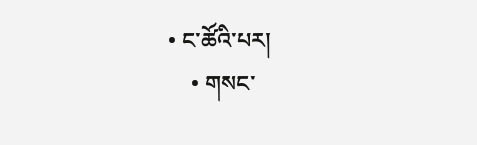• ང་ཚོའི་པར།
    • གསང་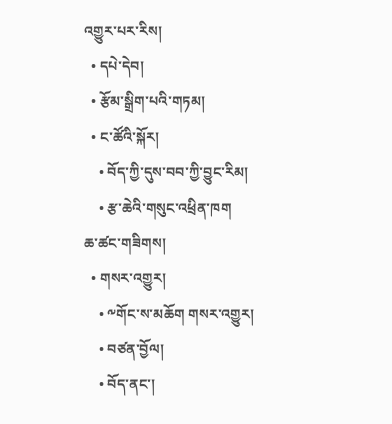འགྱུར་པར་རིས།
  • དཔེ་དེབ།
  • རྩོམ་སྒྲིག་པའི་གཏམ།
  • ང་ཚོའི་སྐོར།
    • བོད་ཀྱི་དུས་བབ་ཀྱི་བྱུང་རིམ།
    • རྩ་ཆེའི་གསུང་འཕྲིན་ཁག
ཆ་ཚང་གཟིགས།
  • གསར་འགྱུར།
    • ༸གོང་ས་མཆོག གསར་འགྱུར།
    • བཙན་བྱོལ།
    • བོད་ནང་།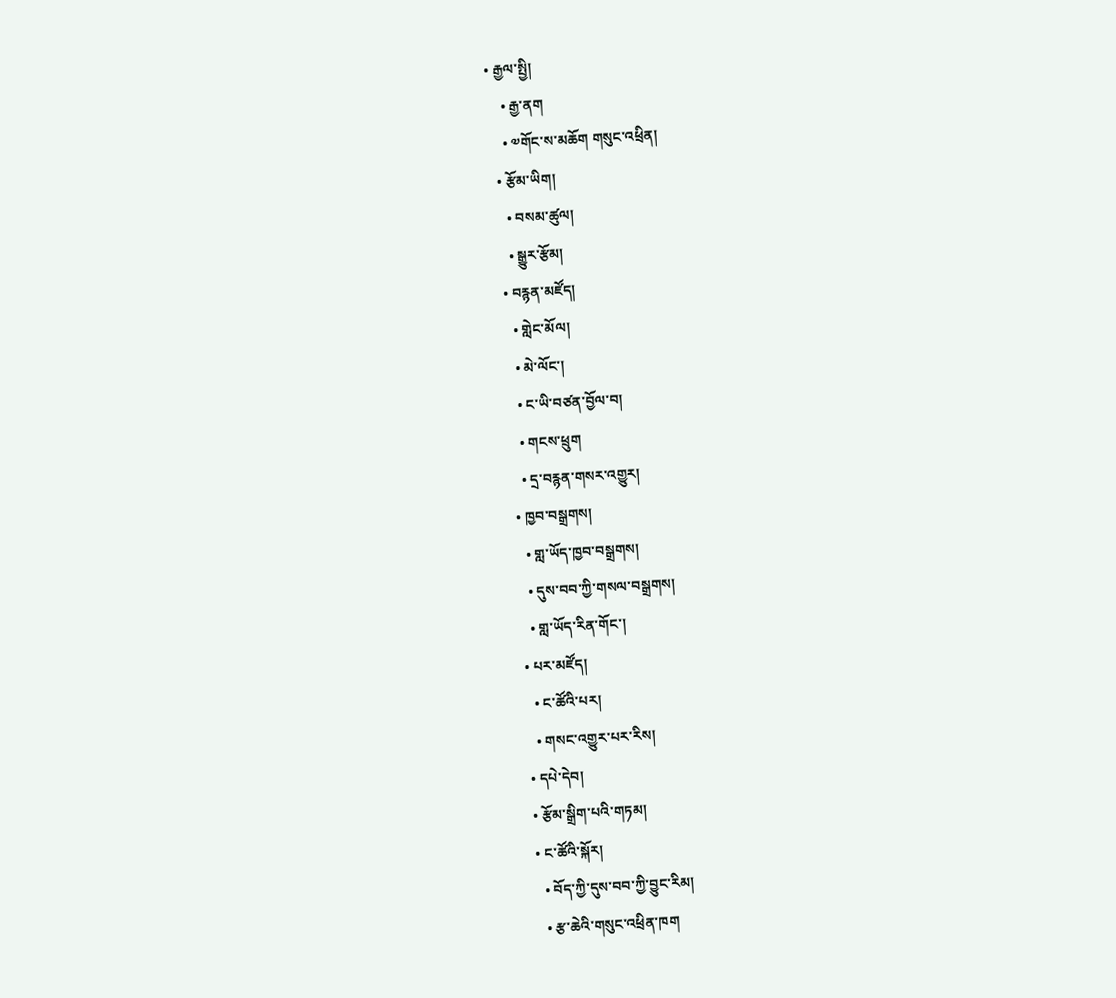• རྒྱལ་སྤྱི།
    • རྒྱ་ནག
    • ༧གོང་ས་མཆོག གསུང་འཕྲིན།
  • རྩོམ་ཡིག།
    • བསམ་ཚུལ།
    • སྒྱུར་རྩོམ།
  • བརྙན་མཛོད།
    • གླེང་མོལ།
    • མེ་ལོང་།
    • ང་ཡི་བཙན་བྱོལ་བ།
    • གངས་ཕྲུག
    • དྲ་བརྙན་གསར་འགྱུར།
  • ཁྱབ་བསྒྲགས།
    • གླ་ཡོད་ཁྱབ་བསྒྲགས།
    • དུས་བབ་ཀྱི་གསལ་བསྒྲགས།
    • གླ་ཡོད་རིན་གོང་།
  • པར་མཛོད།
    • ང་ཚོའི་པར།
    • གསང་འགྱུར་པར་རིས།
  • དཔེ་དེབ།
  • རྩོམ་སྒྲིག་པའི་གཏམ།
  • ང་ཚོའི་སྐོར།
    • བོད་ཀྱི་དུས་བབ་ཀྱི་བྱུང་རིམ།
    • རྩ་ཆེའི་གསུང་འཕྲིན་ཁག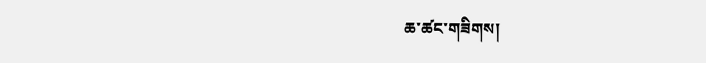ཆ་ཚང་གཟིགས།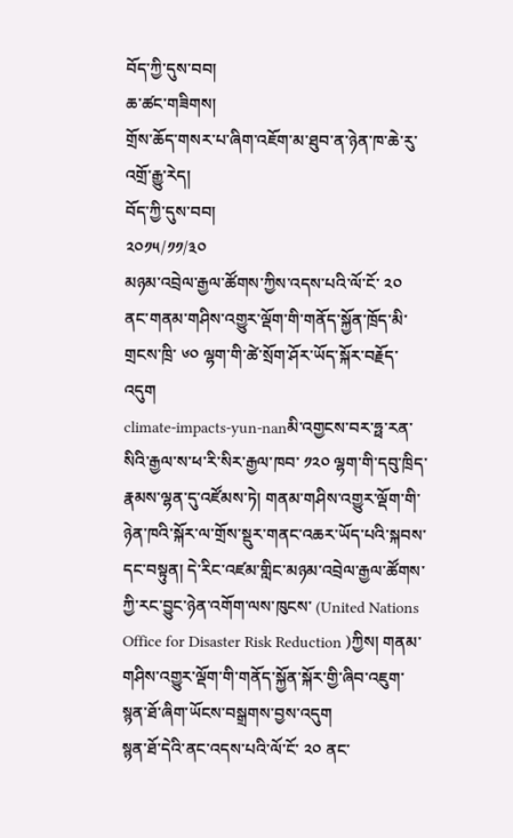བོད་ཀྱི་དུས་བབ།
ཆ་ཚང་གཟིགས།
གྲོས་ཆོད་གསར་པ་ཞིག་འཇོག་མ་ཐུབ་ན་ཉེན་ཁ་ཆེ་རུ་འགྲོ་རྒྱུ་རེད།
བོད་ཀྱི་དུས་བབ།
༢༠༡༥/༡༡/༣༠
མཉམ་འབྲེལ་རྒྱལ་ཚོགས་ཀྱིས་འདས་པའི་ལོ་ངོ་ ༢༠ ནང་གནམ་གཤིས་འགྱུར་ལྡོག་གི་གནོད་སྐྱོན་ཁྲོད་མི་གྲངས་ཁྲི་ ༦༠ ལྷག་གི་ཚེ་སྲོག་ཤོར་ཡོད་སྐོར་བརྗོད་འདུག
climate-impacts-yun-nanམི་འགྱངས་བར་ཧྥ་རན་སིའི་རྒྱལ་ས་ཕ་རི་སིར་རྒྱལ་ཁབ་ ༡༢༠ ལྷག་གི་དབུ་ཁྲིད་རྣམས་ལྷན་དུ་འཛོམས་ཏེ། གནམ་གཤིས་འགྱུར་ལྡོག་གི་ཉེན་ཁའི་སྐོར་ལ་གྲོས་སྡུར་གནང་འཆར་ཡོད་པའི་སྐབས་དང་བསྟུན། དེ་རིང་འཛམ་གླིང་མཉམ་འབྲེལ་རྒྱལ་ཚོགས་ཀྱི་རང་བྱུང་ཉེན་འགོག་ལས་ཁུངས་ (United Nations Office for Disaster Risk Reduction )ཀྱིས། གནམ་གཤིས་འགྱུར་ལྡོག་གི་གནོད་སྐྱོན་སྐོར་གྱི་ཞིབ་འཇུག་སྙན་ཐོ་ཞིག་ཡོངས་བསྒྲགས་བྱས་འདུག
སྙན་ཐོ་དེའི་ནང་འདས་པའི་ལོ་ངོ་ ༢༠ ནང་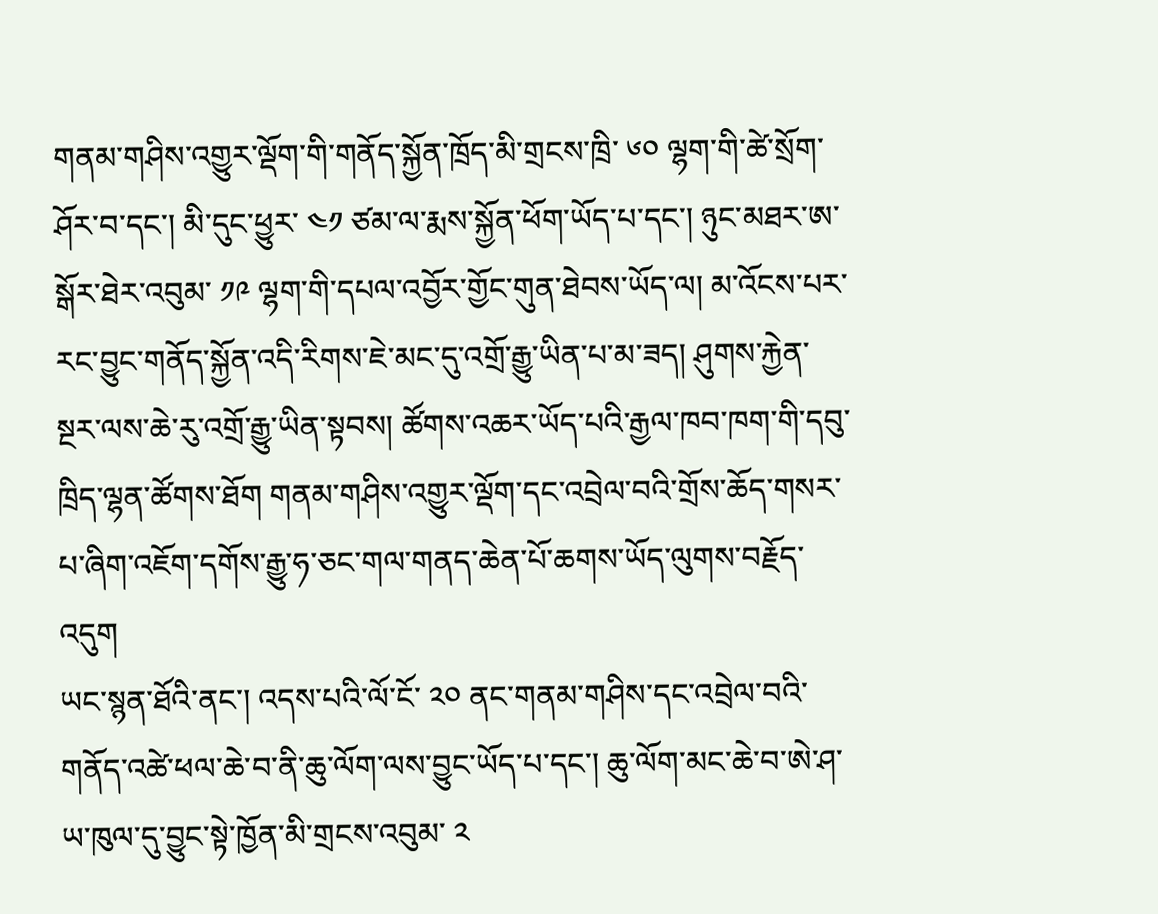གནམ་གཤིས་འགྱུར་ལྡོག་གི་གནོད་སྐྱོན་ཁྲོད་མི་གྲངས་ཁྲི་ ༦༠ ལྷག་གི་ཚེ་སྲོག་ཤོར་བ་དང་། མི་དུང་ཕྱུར་ ༤༡ ཙམ་ལ་རྨས་སྐྱོན་ཕོག་ཡོད་པ་དང་། ཉུང་མཐར་ཨ་སྒོར་ཐེར་འབུམ་ ༡༩ ལྷག་གི་དཔལ་འབྱོར་གྱོང་གུན་ཐེབས་ཡོད་ལ། མ་འོངས་པར་རང་བྱུང་གནོད་སྐྱོན་འདི་རིགས་ཇེ་མང་དུ་འགྲོ་རྒྱུ་ཡིན་པ་མ་ཟད། ཤུགས་རྐྱེན་སྔར་ལས་ཆེ་རུ་འགྲོ་རྒྱུ་ཡིན་སྟབས། ཚོགས་འཆར་ཡོད་པའི་རྒྱལ་ཁབ་ཁག་གི་དབུ་ཁྲིད་ལྷན་ཚོགས་ཐོག གནམ་གཤིས་འགྱུར་ལྡོག་དང་འབྲེལ་བའི་གྲོས་ཆོད་གསར་པ་ཞིག་འཇོག་དགོས་རྒྱུ་ཧ་ཅང་གལ་གནད་ཆེན་པོ་ཆགས་ཡོད་ལུགས་བརྗོད་འདུག
ཡང་སྙན་ཐོའི་ནང་། འདས་པའི་ལོ་ངོ་ ༢༠ ནང་གནམ་གཤིས་དང་འབྲེལ་བའི་གནོད་འཚེ་ཕལ་ཆེ་བ་ནི་ཆུ་ལོག་ལས་བྱུང་ཡོད་པ་དང་། ཆུ་ལོག་མང་ཆེ་བ་ཨེ་ཤ་ཡ་ཁུལ་དུ་བྱུང་སྟེ་ཁྱོན་མི་གྲངས་འབུམ་ ༢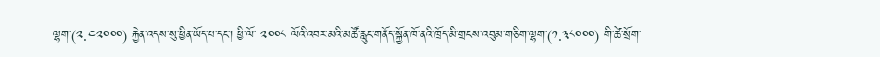ལྷག་(༢.༤༢༠༠༠) རྐྱེན་འདས་སུ་ཕྱིན་ཡོད་པ་དང་། ཕྱི་ལོ་ ༢༠༠༨ ལོའི་འབར་མའི་མཚོ་རླུང་གནོད་སྐྱོན་ཁོ་ནའི་ཁྲོད་མི་གྲངས་འབུམ་གཅིག་ལྷག་(༡.༣༨༠༠༠) གི་ཚེ་སྲོག་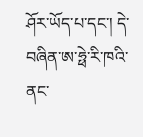ཤོར་ཡོད་པ་དང་། དེ་བཞིན་ཨ་ཧྥེ་རི་ཁའི་ནང་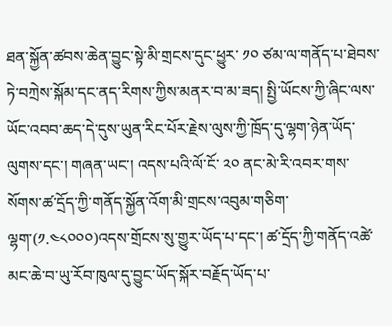ཐན་སྐྱོན་ཚབས་ཆེན་བྱུང་སྟེ་མི་གྲངས་དུང་ཕྱུར་ ༡༠ ཙམ་ལ་གནོད་པ་ཐེབས་ཏེ་བཀྲེས་སྐོམ་དང་ནད་རིགས་ཀྱིས་མནར་བ་མ་ཟད། སྤྱི་ཡོངས་ཀྱི་ཞིང་ལས་ཡོང་འབབ་ཆད་དེ་དུས་ཡུན་རིང་པོར་རྗེས་ལུས་ཀྱི་ཁྲོད་དུ་ལྷག་ཉེན་ཡོད་ལུགས་དང་། གཞན་ཡང་། འདས་པའི་ལོ་ངོ་ ༢༠ ནང་མེ་རི་འབར་གས་སོགས་ཚ་དྲོད་ཀྱི་གནོད་སྐྱོན་འོག་མི་གྲངས་འབུམ་གཅིག་ལྷག་(༡.༤༨༠༠༠)འདས་གྲོངས་སུ་གྱུར་ཡོད་པ་དང་། ཚ་དྲོད་ཀྱི་གནོད་འཚེ་མང་ཆེ་བ་ཡུ་རོབ་ཁུལ་དུ་བྱུང་ཡོད་སྐོར་བརྗོད་ཡོད་པ་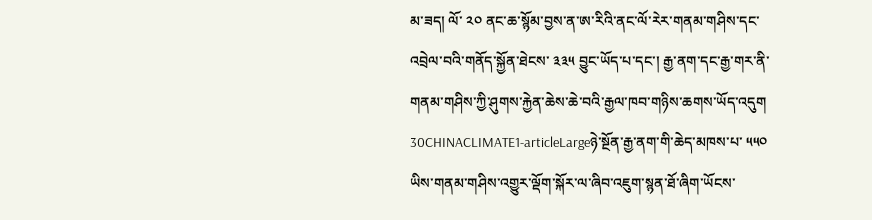མ་ཟད། ལོ་ ༢༠ ནང་ཆ་སྙོམ་བྱས་ན་ཨ་རིའི་ནང་ལོ་རེར་གནམ་གཤིས་དང་འབྲེལ་བའི་གནོད་སྐྱོན་ཐེངས་ ༣༣༥ བྱུང་ཡོད་པ་དང་། རྒྱ་ནག་དང་རྒྱ་གར་ནི་གནམ་གཤིས་ཀྱི་ཤུགས་རྐྱེན་ཆེས་ཆེ་བའི་རྒྱལ་ཁབ་གཉིས་ཆགས་ཡོད་འདུག
30CHINACLIMATE1-articleLargeཉེ་སྔོན་རྒྱ་ནག་གི་ཆེད་མཁས་པ་ ༥༥༠ ཡིས་གནམ་གཤིས་འགྱུར་ལྡོག་སྐོར་ལ་ཞིབ་འཇུག་སྙན་ཐོ་ཞིག་ཡོངས་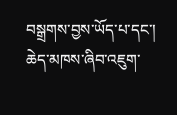བསྒྲགས་བྱས་ཡོད་པ་དང་། ཆེད་མཁས་ཞིབ་འཇུག་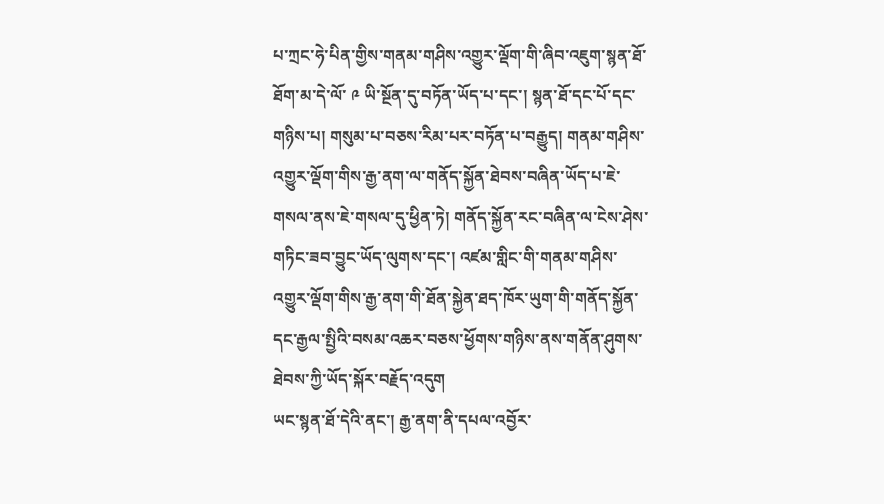པ་ཀྲང་ཧེ་པིན་གྱིས་གནམ་གཤིས་འགྱུར་ལྡོག་གི་ཞིབ་འཇུག་སྙན་ཐོ་ཐོག་མ་དེ་ལོ་ ༩ ཡི་སྔོན་དུ་བཏོན་ཡོད་པ་དང་། སྙན་ཐོ་དང་པོ་དང་གཉིས་པ། གསུམ་པ་བཅས་རིམ་པར་བཏོན་པ་བརྒྱུད། གནམ་གཤིས་འགྱུར་ལྡོག་གིས་རྒྱ་ནག་ལ་གནོད་སྐྱོན་ཐེབས་བཞིན་ཡོད་པ་ཇེ་གསལ་ནས་ཇེ་གསལ་དུ་ཕྱིན་ཏེ། གནོད་སྐྱོན་རང་བཞིན་ལ་ངེས་ཤེས་གཏིང་ཟབ་བྱུང་ཡོད་ལུགས་དང་། འཛམ་གླིང་གི་གནམ་གཤིས་འགྱུར་ལྡོག་གིས་རྒྱ་ནག་གི་ཐོན་སྐྱེན་ཐད་ཁོར་ཡུག་གི་གནོད་སྐྱོན་དང་རྒྱལ་སྤྱིའི་བསམ་འཆར་བཅས་ཕྱོགས་གཉིས་ནས་གནོན་ཤུགས་ཐེབས་ཀྱི་ཡོད་སྐོར་བརྗོད་འདུག
ཡང་སྙན་ཐོ་དེའི་ནང་། རྒྱ་ནག་ནི་དཔལ་འབྱོར་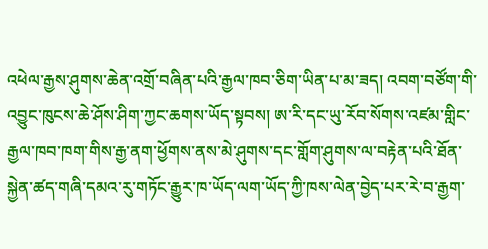འཕེལ་རྒྱས་ཤུགས་ཆེན་འགྲོ་བཞིན་པའི་རྒྱལ་ཁབ་ཅིག་ཡིན་པ་མ་ཟད། འབག་བཙོག་གི་འབྱུང་ཁུངས་ཆེ་ཤོས་ཤིག་ཀྱང་ཆགས་ཡོད་སྟབས། ཨ་རི་དང་ཡུ་རོབ་སོགས་འཛམ་གླིང་རྒྱལ་ཁབ་ཁག་གིས་རྒྱ་ནག་ཕྱོགས་ནས་མེ་ཤུགས་དང་གློག་ཤུགས་ལ་བརྟེན་པའི་ཐོན་སྐྱེན་ཚད་གཞི་དམའ་རུ་གཏོང་རྒྱུར་ཁ་ཡོད་ལག་ཡོད་ཀྱི་ཁས་ལེན་བྱེད་པར་རེ་བ་རྒྱག་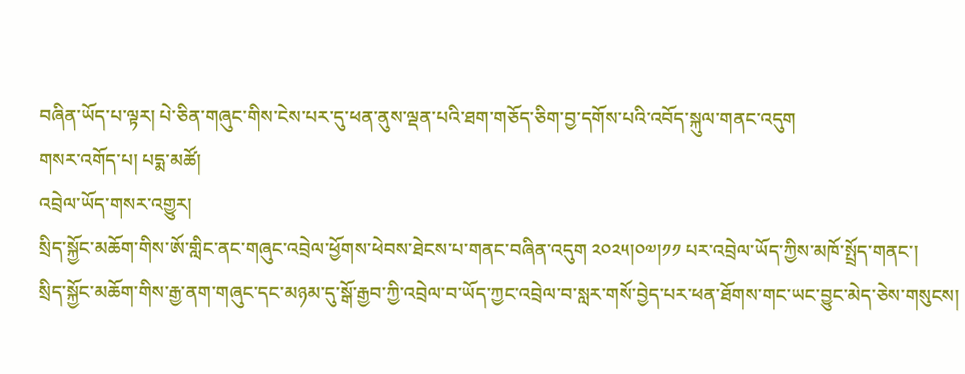བཞིན་ཡོད་པ་ལྟར། པེ་ཅིན་གཞུང་གིས་ངེས་པར་དུ་ཕན་ནུས་ལྡན་པའི་ཐག་གཅོད་ཅིག་བྱ་དགོས་པའི་འབོད་སྐུལ་གནང་འདུག
གསར་འགོད་པ། པདྨ་མཚོ།
འབྲེལ་ཡོད་གསར་འགྱུར།
སྲིད་སྐྱོང་མཆོག་གིས་ཨོ་གླིང་ནང་གཞུང་འབྲེལ་ཕྱོགས་ཕེབས་ཐེངས་པ་གནང་བཞིན་འདུག ༢༠༢༥།༠༧།༡༡ པར་འབྲེལ་ཡོད་ཀྱིས་མཁོ་སྤྲོད་གནང་།
སྲིད་སྐྱོང་མཆོག་གིས་རྒྱ་ནག་གཞུང་དང་མཉམ་དུ་སྒོ་རྒྱབ་ཀྱི་འབྲེལ་བ་ཡོད་ཀྱང་འབྲེལ་བ་སླར་གསོ་བྱེད་པར་ཕན་ཐོགས་གང་ཡང་བྱུང་མེད་ཅེས་གསུངས།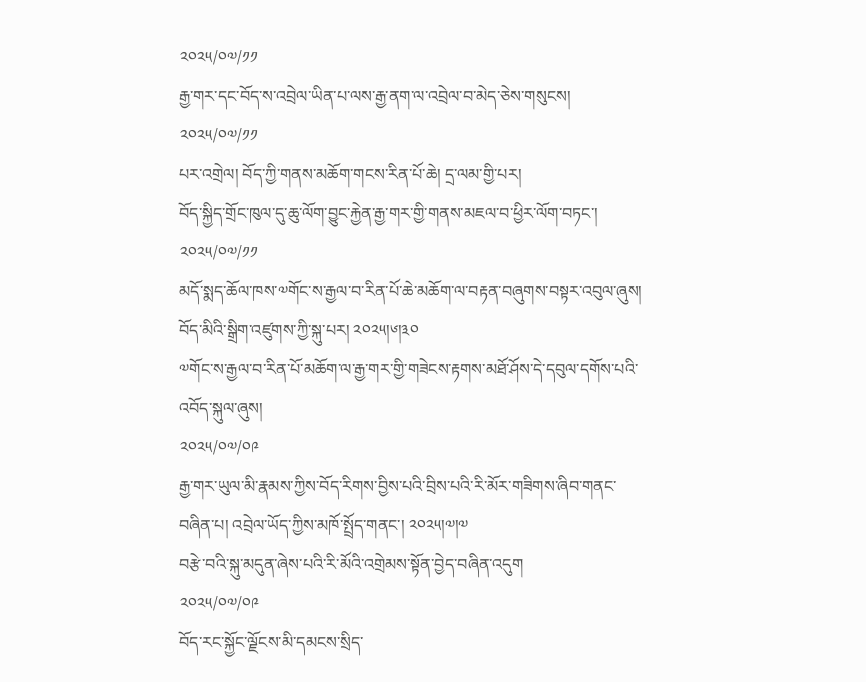༢༠༢༥/༠༧/༡༡
རྒྱ་གར་དང་བོད་ས་འབྲེལ་ཡིན་པ་ལས་རྒྱ་ནག་ལ་འབྲེལ་བ་མེད་ཅེས་གསུངས།
༢༠༢༥/༠༧/༡༡
པར་འགྲེལ། བོད་ཀྱི་གནས་མཆོག་གངས་རིན་པོ་ཆེ། དྲ་ལམ་གྱི་པར།
བོད་སྐྱིད་གྲོང་ཁུལ་དུ་ཆུ་ལོག་བྱུང་རྐྱེན་རྒྱ་གར་གྱི་གནས་མཇལ་བ་ཕྱིར་ལོག་བཏང་།
༢༠༢༥/༠༧/༡༡
མདོ་སྨད་ཆོལ་ཁས་༧གོང་ས་རྒྱལ་བ་རིན་པོ་ཆེ་མཆོག་ལ་བརྟན་བཞུགས་བསྟར་འབུལ་ཞུས། བོད་མིའི་སྒྲིག་འཛུགས་ཀྱི་སྐུ་པར། ༢༠༢༥།༦།༣༠
༧གོང་ས་རྒྱལ་བ་རིན་པོ་མཆོག་ལ་རྒྱ་གར་གྱི་གཟེངས་རྟགས་མཐོ་ཤོས་དེ་དབུལ་དགོས་པའི་འབོད་སྐུལ་ཞུས།
༢༠༢༥/༠༧/༠༩
རྒྱ་གར་ཡུལ་མི་རྣམས་ཀྱིས་བོད་རིགས་བྱིས་པའི་བྲིས་པའི་རི་མོར་གཟིགས་ཞིབ་གནང་བཞིན་པ། འབྲེལ་ཡོད་ཀྱིས་མཁོ་སྤྲོད་གནང་། ༢༠༢༥།༧།༧
བརྩེ་བའི་སྐུ་མདུན་ཞེས་པའི་རི་མོའི་འགྲེམས་སྟོན་བྱེད་བཞིན་འདུག
༢༠༢༥/༠༧/༠༩
བོད་རང་སྐྱོང་ལྗོངས་མི་དམངས་སྲིད་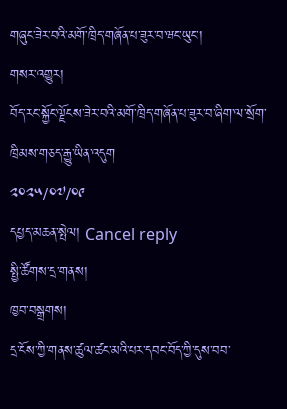གཞུང་ཟེར་བའི་མགོ་ཁྲིད་གཞོན་པ་ཟུར་བ་ཝང་ཡུང་།
གསར་འགྱུར།
བོད་རང་སྐྱོང་ལྗོངས་ཟེར་བའི་མགོ་ཁྲིད་གཞོན་པ་ཟུར་བ་ཞིག་ལ་སྲོག་ཁྲིམས་གཅད་རྒྱུ་ཡིན་འདུག
༢༠༢༥/༠༧/༠༩
དཔྱད་མཆན་སྤེལ། Cancel reply
སྤྱི་ཚོགས་དྲ་གནས།
ཁྱབ་བསྒྲགས།
དྲ་ངོས་ཀྱི་གནས་ཚུལ་ཚང་མའི་པར་དབང་བོད་ཀྱི་དུས་བབ་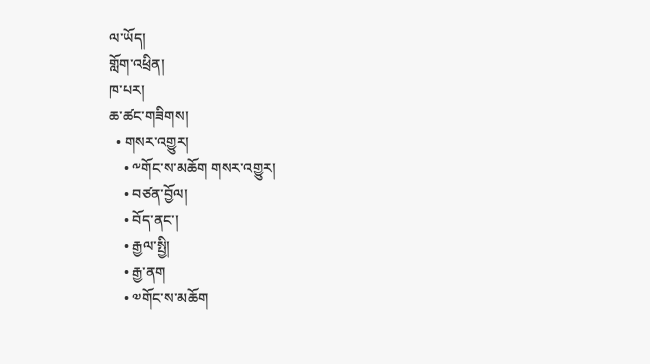ལ་ཡོད།
གློག་འཕྲིན།
ཁ་པར།
ཆ་ཚང་གཟིགས།
  • གསར་འགྱུར།
    • ༸གོང་ས་མཆོག གསར་འགྱུར།
    • བཙན་བྱོལ།
    • བོད་ནང་།
    • རྒྱལ་སྤྱི།
    • རྒྱ་ནག
    • ༧གོང་ས་མཆོག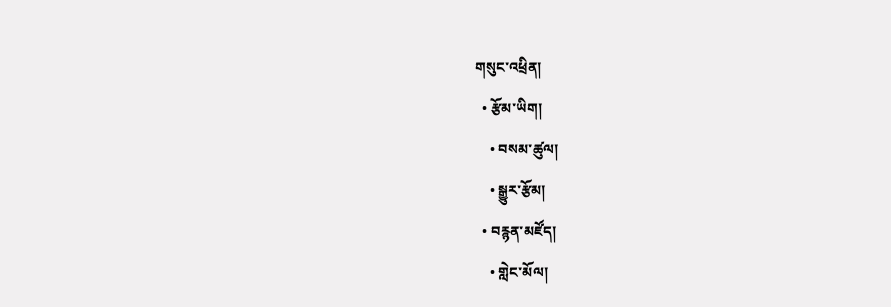གསུང་འཕྲིན།
  • རྩོམ་ཡིག།
    • བསམ་ཚུལ།
    • སྒྱུར་རྩོམ།
  • བརྙན་མཛོད།
    • གླེང་མོལ།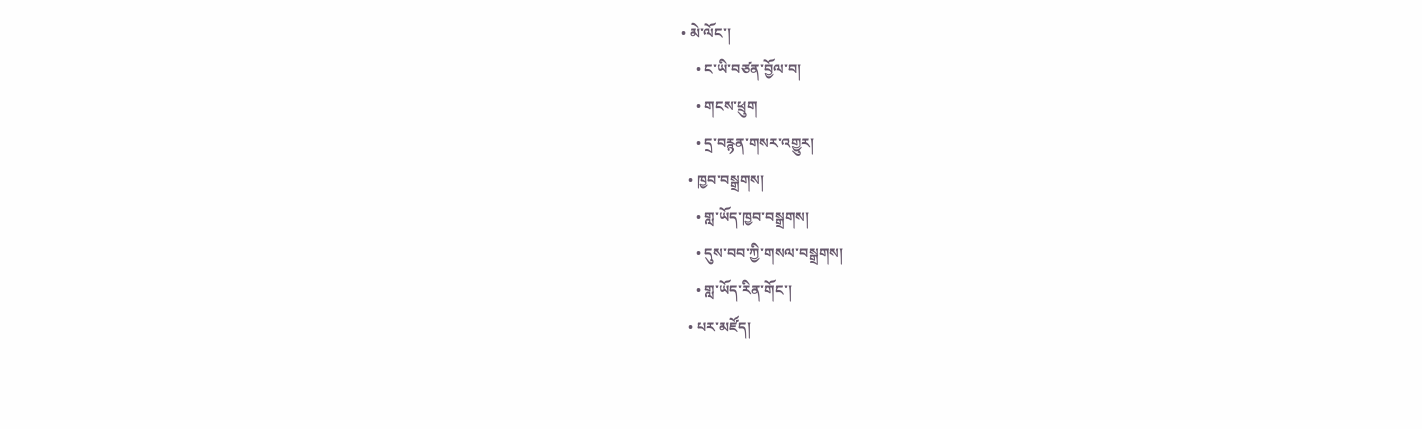• མེ་ལོང་།
    • ང་ཡི་བཙན་བྱོལ་བ།
    • གངས་ཕྲུག
    • དྲ་བརྙན་གསར་འགྱུར།
  • ཁྱབ་བསྒྲགས།
    • གླ་ཡོད་ཁྱབ་བསྒྲགས།
    • དུས་བབ་ཀྱི་གསལ་བསྒྲགས།
    • གླ་ཡོད་རིན་གོང་།
  • པར་མཛོད།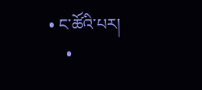• ང་ཚོའི་པར།
    •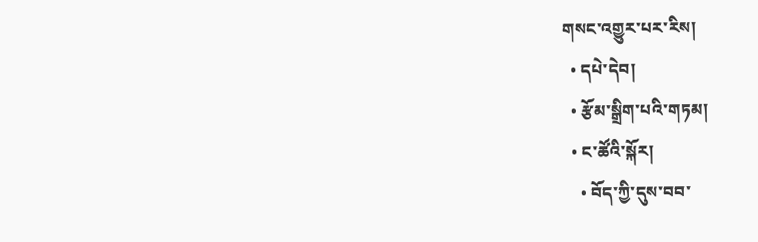གསང་འགྱུར་པར་རིས།
  • དཔེ་དེབ།
  • རྩོམ་སྒྲིག་པའི་གཏམ།
  • ང་ཚོའི་སྐོར།
    • བོད་ཀྱི་དུས་བབ་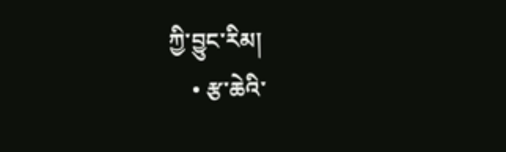ཀྱི་བྱུང་རིམ།
    • རྩ་ཆེའི་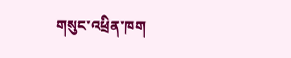གསུང་འཕྲིན་ཁག